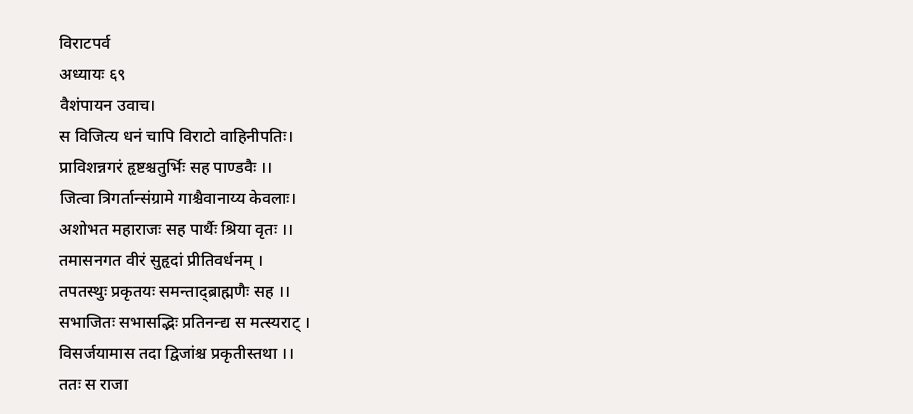विराटपर्व
अध्यायः ६९
वैशंपायन उवाच।
स विजित्य धनं चापि विराटो वाहिनीपतिः।
प्राविशन्नगरं हृष्टश्चतुर्भिः सह पाण्डवैः ।।
जित्वा त्रिगर्तान्संग्रामे गाश्चैवानाय्य केवलाः।
अशोभत महाराजः सह पार्थैः श्रिया वृतः ।।
तमासनगत वीरं सुहृदां प्रीतिवर्धनम् ।
तपतस्थुः प्रकृतयः समन्ताद्ब्राह्मणैः सह ।।
सभाजितः सभासद्भिः प्रतिनन्द्य स मत्स्यराट् ।
विसर्जयामास तदा द्विजांश्च प्रकृतीस्तथा ।।
ततः स राजा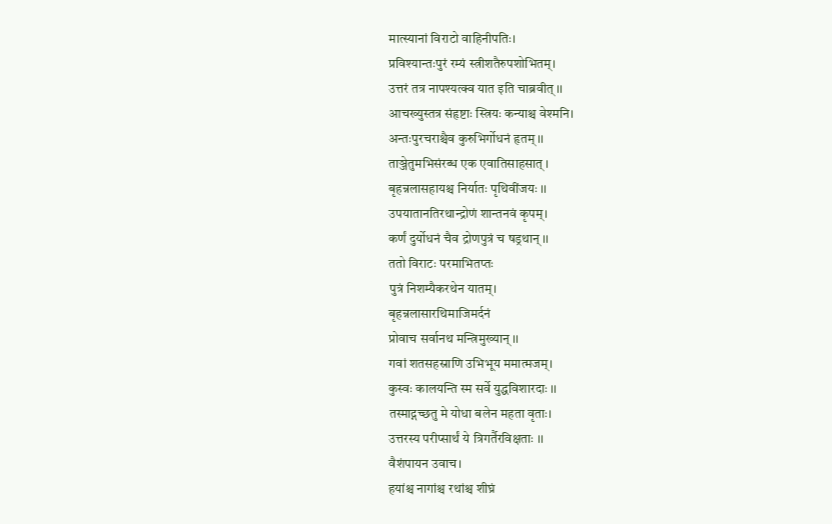मात्स्यानां विराटो वाहिनीपतिः।
प्रविश्यान्तःपुरं रम्यं स्त्रीशतैरुपशोभितम्।
उत्तरं तत्र नापश्यत्क्व यात इति चाब्रवीत् ।।
आचख्युस्तत्र संहृष्टाः स्त्रियः कन्याश्च वेश्मनि।
अन्तःपुरचराश्चैव कुरुभिर्गोधनं हृतम् ।।
ताञ्जेतुमभिसंरब्ध एक एवातिसाहसात् ।
बृहन्नलासहायश्च निर्यातः पृथिवींजयः ।।
उपयातानतिरथान्द्रोणं शान्तनवं कृपम्।
कर्णं दुर्योधनं चैव द्रोणपुत्रं च षड्रथान् ।।
ततो विराटः परमाभितप्तः
पुत्रं निशम्यैकरथेन यातम्।
बृहन्नलासारथिमाजिमर्दनं
प्रोवाच सर्वानथ मन्त्रिमुख्यान् ।।
गवां शतसहस्राणि उभिभूय ममात्मजम्।
कुस्वः कालयन्ति स्म सर्वे युद्धविशारदाः ।।
तस्माद्गच्छतु मे योधा बलेन महता वृताः।
उत्तरस्य परीप्सार्थं ये त्रिगर्तैरविक्षताः ।।
वैशंपायन उवाच।
हयांश्च नागांश्च रथांश्च शीघ्रं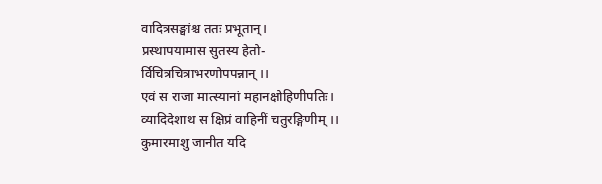वादित्रसङ्घांश्च ततः प्रभूतान्।
प्रस्थापयामास सुतस्य हेतो-
र्विचित्रचित्राभरणोपपन्नान् ।।
एवं स राजा मात्स्यानां महानक्षोहिणीपतिः।
व्यादिदेशाथ स क्षिप्रं वाहिनीं चतुरङ्गिणीम् ।।
कुमारमाशु जानीत यदि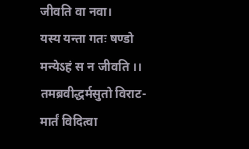जीवति वा नवा।
यस्य यन्ता गतः षण्डो मन्येऽहं स न जीवति ।।
तमब्रवीद्धर्मसुतो विराट-
मार्तं विदित्वा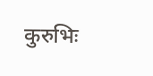कुरुभिः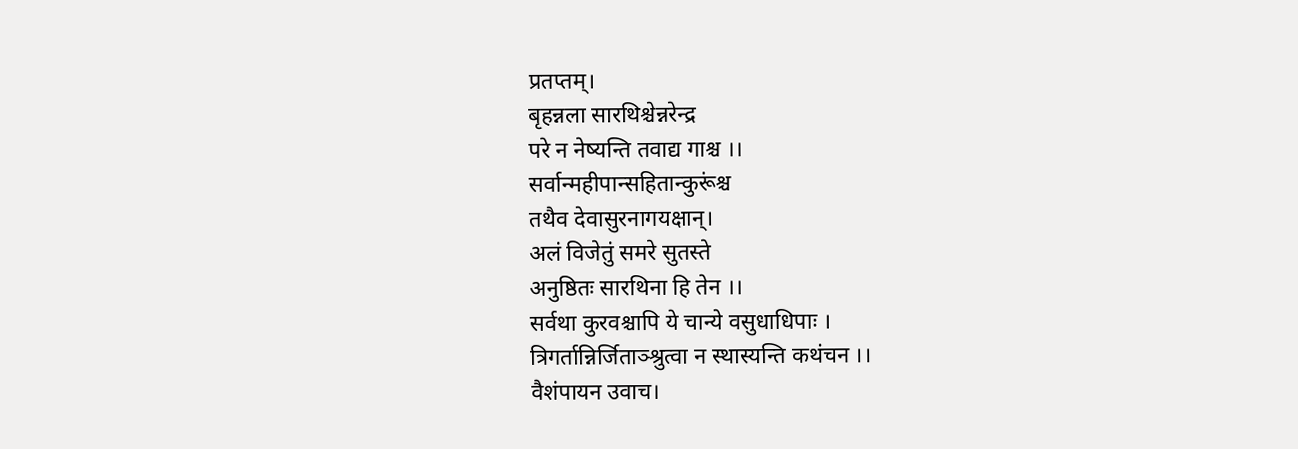प्रतप्तम्।
बृहन्नला सारथिश्चेन्नरेन्द्र
परे न नेष्यन्ति तवाद्य गाश्च ।।
सर्वान्महीपान्सहितान्कुरूंश्च
तथैव देवासुरनागयक्षान्।
अलं विजेतुं समरे सुतस्ते
अनुष्ठितः सारथिना हि तेन ।।
सर्वथा कुरवश्चापि ये चान्ये वसुधाधिपाः ।
त्रिगर्तान्निर्जिताञ्श्रुत्वा न स्थास्यन्ति कथंचन ।।
वैशंपायन उवाच।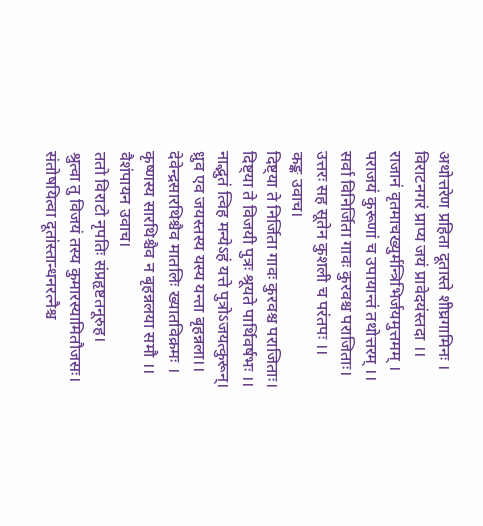अथोत्तरेण प्रहिता दूतास्ते शीघ्रगामिनः ।
विराटनगरं प्राप्य जयं प्रावेदयंस्तदा ।।
राजानं वृतमाचख्युर्मन्त्रिभिर्जयमुत्तमम् ।
पराजयं कुरूणां च उपायान्तं तथोत्तरम् ।।
सर्वा विनिर्जिता गावः कुरवश्च पराजिताः।
उत्तरः सह सूतेन कुशली च परंतपः ।।
कङ्क उवाच।
दिष्ट्या ते निर्जिता गावः कुरवश्च पराजिताः।
दिष्ट्या ते विजयी पुत्रः श्रूयते पार्थिवर्षभः ।।
नाद्भुतं त्विह मन्येऽहं यत्ते पुत्रोऽजयत्कुरून्।
ध्रुव एव जयस्तस्य यस्य यन्ता बृहन्नला।।
देवेन्द्रसारथिश्चैव मातलिः ख्यातविक्रमः ।
कृष्णस्य सारथिश्चैव न बृहन्नलया समौ ।।
वैशंपायन उवाच।
ततो विराटो नृपतिः संप्रहृष्टतनूरुह।
श्रुत्वा तु विजयं तस्य कुमारस्यामितौजसः।
संतोषयित्वा दूतांस्तान्धनरत्नैश्च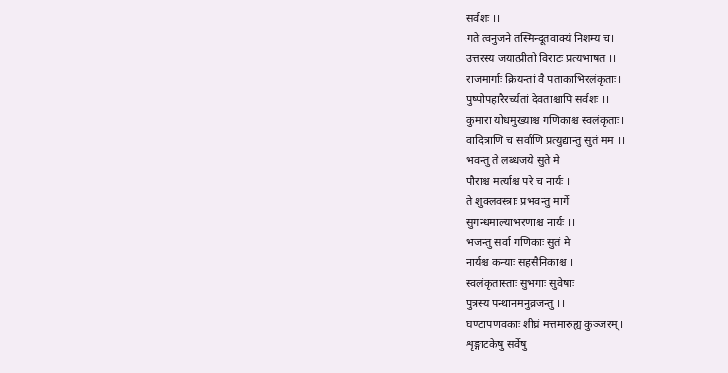सर्वशः ।।
गते त्वनुजने तस्मिन्दूतवाक्यं निशम्य च।
उत्तरस्य जयात्प्रीतो विराटः प्रत्यभाषत ।।
राजमार्गाः क्रियन्तां वै पताकाभिरलंकृताः।
पुष्पोपहारैरर्च्यतां देवताश्चापि सर्वशः ।।
कुमारा योधमुख्याश्च गणिकाश्च स्वलंकृताः।
वादित्राणि च सर्वाणि प्रत्युद्यान्तु सुतं मम ।।
भवन्तु ते लब्धजये सुते मे
पौराश्च मर्त्याश्च परे च नार्यः ।
ते शुक्लवस्त्राः प्रभवन्तु मार्गे
सुगन्धमाल्याभरणाश्च नार्यः ।।
भजन्तु सर्वा गणिकाः सुतं मे
नार्यश्च कन्याः सहसैनिकाश्च ।
स्वलंकृतास्ताः सुभगाः सुवेषाः
पुत्रस्य पन्थानमनुव्रजन्तु ।।
घण्टापणवकाः शीघ्रं मत्तमारुह्य कुञ्जरम्।
शृङ्गाटकेषु सर्वेषु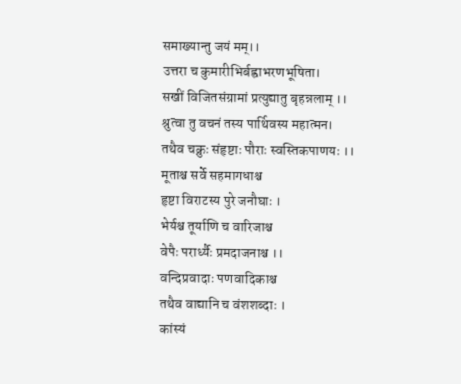समाख्यान्तु जयं मम्।।
उत्तरा च कुमारीभिर्बह्वाभरणभूषिता।
सखीं विजितसंग्रामां प्रत्युद्यातु बृहन्नलाम् ।।
श्रुत्वा तु वचनं तस्य पार्थिवस्य महात्मन।
तथैव चक्रुः संहृष्टाः पौराः स्वस्तिकपाणयः ।।
मूताश्च सर्वे सहमागधाश्च
हृष्टा विराटस्य पुरे जनौघाः ।
भेर्यश्च तूर्याणि च वारिजाश्च
वेपैः परार्ध्यैः प्रमदाजनाश्च ।।
वन्दिप्रवादाः पणवादिकाश्च
तथैव वाद्यानि च वंशशब्दाः ।
कांस्यं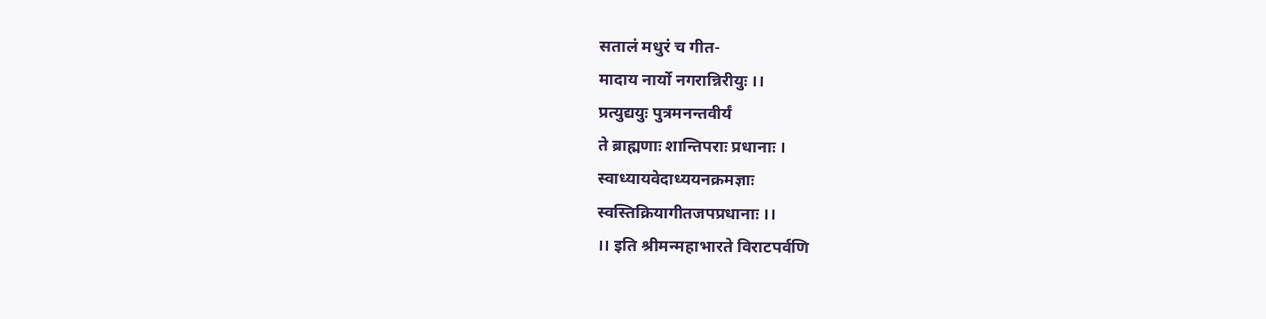सतालं मधुरं च गीत-
मादाय नार्यो नगरान्निरीयुः ।।
प्रत्युद्ययुः पुत्रमनन्तवीर्यं
ते ब्राह्मणाः शान्तिपराः प्रधानाः ।
स्वाध्यायवेदाध्ययनक्रमज्ञाः
स्वस्तिक्रियागीतजपप्रधानाः ।।
।। इति श्रीमन्महाभारते विराटपर्वणि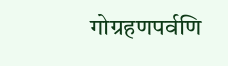गोग्रहणपर्वणि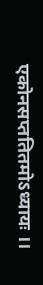एकोनसप्ततितमोऽध्यायः ।।